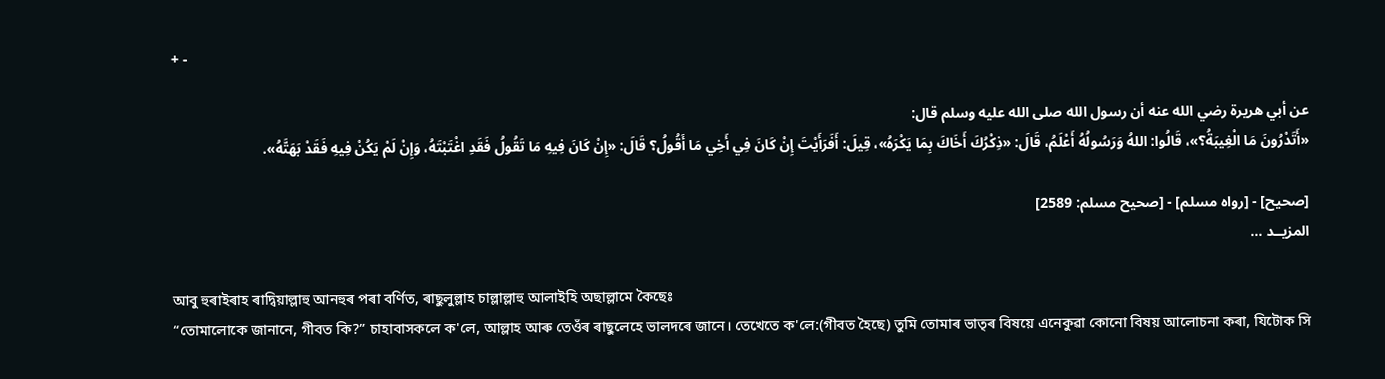+ -

عن أبي هريرة رضي الله عنه أن رسول الله صلى الله عليه وسلم قال:
«أَتَدْرُونَ مَا الْغِيبَةُ؟»، قَالُوا: اللهُ وَرَسُولُهُ أَعْلَمُ، قَالَ: «ذِكْرُكَ أَخَاكَ بِمَا يَكْرَهُ»، قِيلَ: أَفَرَأَيْتَ إِنْ كَانَ فِي أَخِي مَا أَقُولُ؟ قَالَ: «إِنْ كَانَ فِيهِ مَا تَقُولُ فَقَدِ اغْتَبْتَهُ، وَإِنْ لَمْ يَكُنْ فِيهِ فَقَدْ بَهَتَّهُ».

[صحيح] - [رواه مسلم] - [صحيح مسلم: 2589]
المزيــد ...

আবু হুৰাইৰাহ ৰাদ্বিয়াল্লাহু আনহুৰ পৰা বৰ্ণিত, ৰাছুলুল্লাহ চাল্লাল্লাহু আলাইহি অছাল্লামে কৈছেঃ
“তোমালোকে জানানে, গীবত কি?” চাহাবাসকলে ক'লে, আল্লাহ আৰু তেওঁৰ ৰাছুলেহে ভালদৰে জানে। তেখেতে ক'লে:(গীবত হৈছে) তুমি তোমাৰ ভাতৃৰ বিষয়ে এনেকুৱা কোনো বিষয় আলোচনা কৰা, যিটোক সি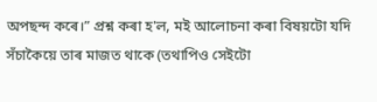অপছন্দ কৰে।” প্রশ্ন কৰা হ'ল, মই আলোচনা কৰা বিষয়টো যদি সঁচাকৈয়ে তাৰ মাজত থাকে (তথাপিও সেইটো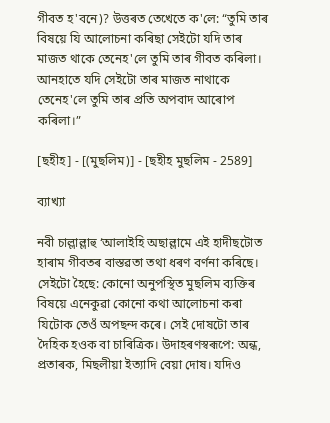গীবত হ'বনে)? উত্তৰত তেখেতে ক'লে: “তুমি তাৰ বিষয়ে যি আলোচনা কৰিছা সেইটো যদি তাৰ মাজত থাকে তেনেহ'লে তুমি তাৰ গীবত কৰিলা। আনহাতে যদি সেইটো তাৰ মাজত নাথাকে তেনেহ'লে তুমি তাৰ প্রতি অপবাদ আৰোপ কৰিলা।”

[ছহীহ] - [(মুছলিম)] - [ছহীহ মুছলিম - 2589]

ব্যাখ্যা

নবী চাল্লাল্লাহু ‘আলাইহি অছাল্লামে এই হাদীছটোত হাৰাম গীবতৰ বাস্তৱতা তথা ধৰণ বৰ্ণনা কৰিছে। সেইটো হৈছে: কোনো অনুপস্থিত মুছলিম ব্যক্তিৰ বিষয়ে এনেকুৱা কোনো কথা আলোচনা কৰা যিটোক তেওঁ অপছন্দ কৰে। সেই দোষটো তাৰ দৈহিক হওক বা চাৰিত্রিক। উদাহৰণস্বৰূপে: অন্ধ, প্রতাৰক, মিছলীয়া ইত্যাদি বেয়া দোষ। যদিও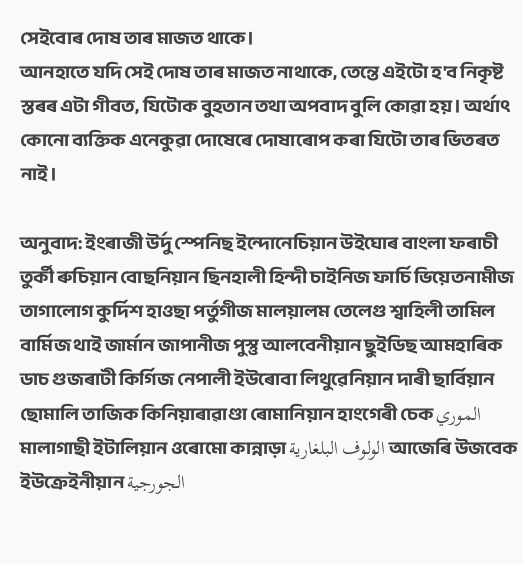সেইবোৰ দোষ তাৰ মাজত থাকে।
আনহাতে যদি সেই দোষ তাৰ মাজত নাথাকে, তেন্তে এইটো হ'ব নিকৃষ্ট স্তৰৰ এটা গীবত, যিটোক বুহতান তথা অপবাদ বুলি কোৱা হয়। অৰ্থাৎ কোনো ব্যক্তিক এনেকুৱা দোষেৰে দোষাৰোপ কৰা যিটো তাৰ ভিতৰত নাই।

অনুবাদ: ইংৰাজী উৰ্দু স্পেনিছ ইন্দোনেচিয়ান উইঘোৰ বাংলা ফৰাচী তুৰ্কী ৰুচিয়ান বোছনিয়ান ছিনহালী হিন্দী চাইনিজ ফাৰ্চি ভিয়েতনামীজ তাগালোগ কুৰ্দিশ হাওছা পৰ্তুগীজ মালয়ালম তেলেগু শ্বাহিলী তামিল বাৰ্মিজ থাই জাৰ্মান জাপানীজ পুস্তু আলবেনীয়ান ছুইডিছ আমহাৰিক ডাচ গুজৰাটী কিৰ্গিজ নেপালী ইউৰোবা লিথুৱেনিয়ান দাৰী ছাৰ্বিয়ান ছোমালি তাজিক কিনিয়াৰাৱাণ্ডা ৰোমানিয়ান হাংগেৰী চেক الموري মালাগাছী ইটালিয়ান ওৰোমো কান্নাড়া الولوف البلغارية আজেৰি উজবেক ইউক্ৰেইনীয়ান الجورجية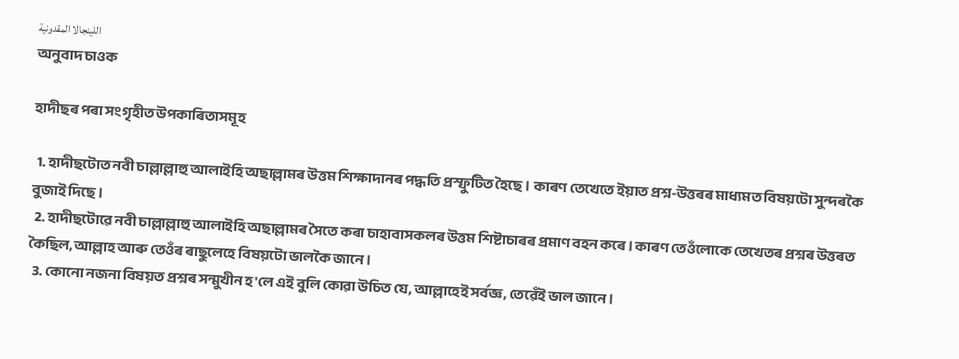اللينجالا المقدونية
অনুবাদ চাওক

হাদীছৰ পৰা সংগৃহীত উপকাৰিতাসমূহ

  1. হাদীছটোত নবী চাল্লাল্লাহু আলাইহি অছাল্লামৰ উত্তম শিক্ষাদানৰ পদ্ধতি প্ৰস্ফুটিত হৈছে। কাৰণ তেখেতে ইয়াত প্ৰশ্ন-উত্তৰৰ মাধ্যমত বিষয়টো সুন্দৰকৈ বুজাই দিছে।
  2. হাদীছটোৱে নবী চাল্লাল্লাহু আলাইহি অছাল্লামৰ সৈতে কৰা চাহাবাসকলৰ উত্তম শিষ্টাচাৰৰ প্ৰমাণ বহন কৰে। কাৰণ তেওঁলোকে তেখেতৰ প্ৰশ্নৰ উত্তৰত কৈছিল, আল্লাহ আৰু তেওঁৰ ৰাছুলেহে বিষয়টো ভালকৈ জানে।
  3. কোনো নজনা বিষয়ত প্ৰশ্নৰ সন্মুখীন হ'লে এই বুলি কোৱা উচিত যে, আল্লাহেই সৰ্বজ্ঞ, তেৱেঁই ভাল জানে।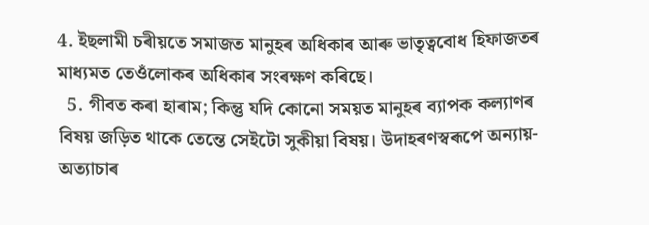4. ইছলামী চৰীয়তে সমাজত মানুহৰ অধিকাৰ আৰু ভাতৃত্ববোধ হিফাজতৰ মাধ্যমত তেওঁলোকৰ অধিকাৰ সংৰক্ষণ কৰিছে।
  5. গীবত কৰা হাৰাম; কিন্তু যদি কোনো সময়ত মানুহৰ ব্যাপক কল্যাণৰ বিষয় জড়িত থাকে তেন্তে সেইটো সুকীয়া বিষয়। উদাহৰণস্বৰূপে অন্যায়-অত্যাচাৰ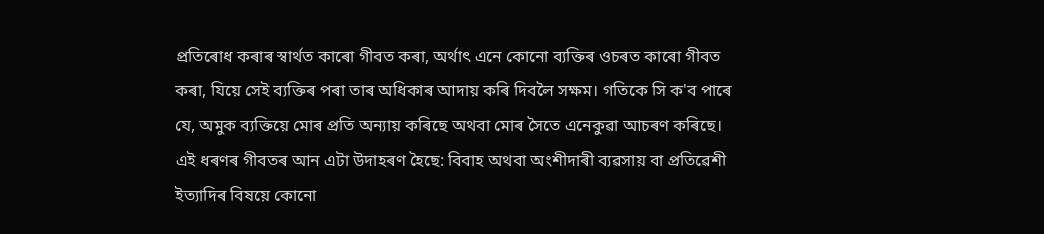প্রতিৰোধ কৰাৰ স্বাৰ্থত কাৰো গীবত কৰা, অৰ্থাৎ এনে কোনো ব্যক্তিৰ ওচৰত কাৰো গীবত কৰা, যিয়ে সেই ব্যক্তিৰ পৰা তাৰ অধিকাৰ আদায় কৰি দিবলৈ সক্ষম। গতিকে সি ক'ব পাৰে যে, অমুক ব্যক্তিয়ে মোৰ প্ৰতি অন্যায় কৰিছে অথবা মোৰ সৈতে এনেকুৱা আচৰণ কৰিছে। এই ধৰণৰ গীবতৰ আন এটা উদাহৰণ হৈছে: বিবাহ অথবা অংশীদাৰী ব্যৱসায় বা প্রতিৱেশী ইত্যাদিৰ বিষয়ে কোনো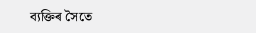ব্যক্তিৰ সৈতে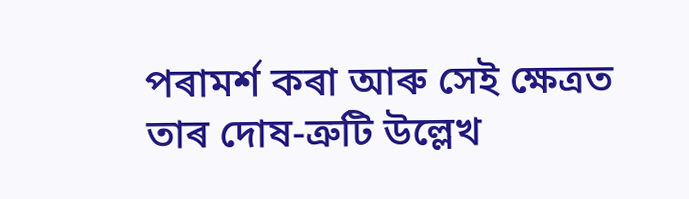পৰামৰ্শ কৰা আৰু সেই ক্ষেত্রত তাৰ দোষ-ত্রুটি উল্লেখ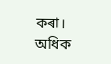কৰা।
অধিক